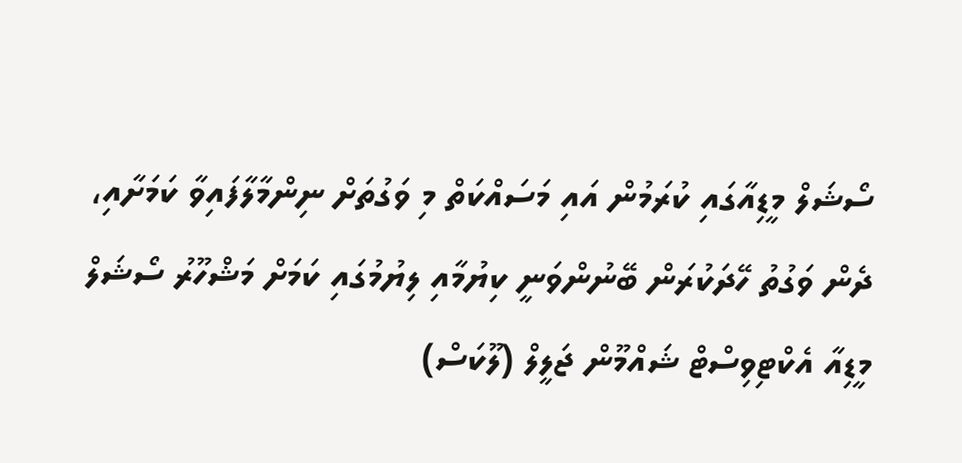ސޯޝަލް މީޑިއާގައި ކުރަމުން އައި މަސައްކަތް މި ވަގުތަށް ނިންމާލާފައިވާ ކަމަށާއި، ދެން ވަގުތު ހޭދަކުރަން ބޭނުންވަނީ ކިޔުމާއި ލިޔުމުގައި ކަމަށް މަޝްހޫރު ސޯޝަލް މީޑިއާ އެކްޓިވިސްޓް ޝައްމޫން ޖަލީލް (ލޫކަސް)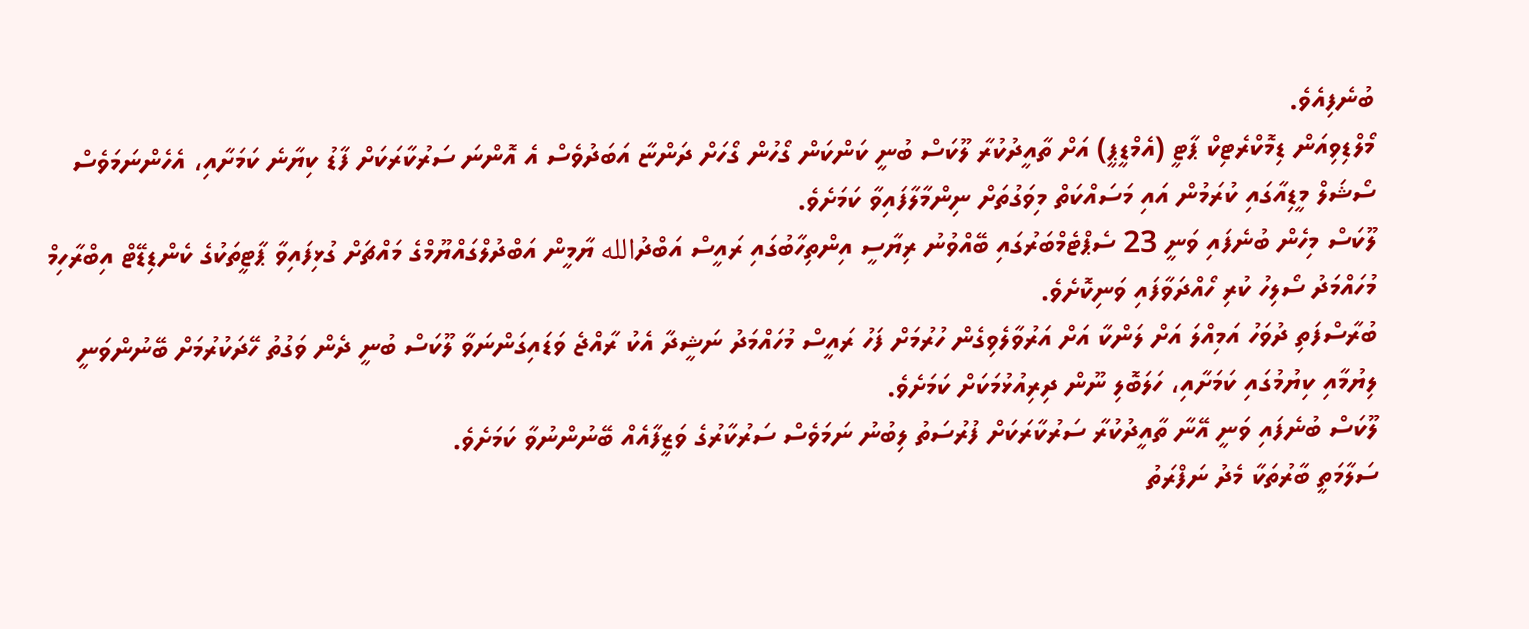ބުނެފިއެވެ.
މޯލްޑިވިއަން ޑިމޮކްރެޓިކް ޕާޓީ (އެމްޑީޕީ) އަށް ތާއީދުކުރާ ލޫކަސް ބުނީ ކަންކަން ގޯހުން ގޯހަށް ދަންޏާ އަބަދުވެސް އެ އޮންނަ ސަރުކާރަކަށް ފާޑު ކިޔާނެ ކަމަށާއި، އެހެންނަމަވެސް ސޯޝަލް މީޑިއާގައި ކުރަމުން އައި މަސައްކަތް މިވަގުތަށް ނިންމާލާފައިވާ ކަމަށެވެ.
ލޫކަސް މިހެން ބުނެފައި ވަނީ 23 ސެޕްޓެމްބަރުގައި ބޭއްވުނު ރިޔާސީ އިންތިހާބުގައި ރައީސް އަބްދުالله ޔާމީން އަބްދުލްގައްޔޫމްގެ މައްޗަށް ގުޅިފައިވާ ޕާޓީތަކުގެ ކެންޑިޑޭޓް އިބްރާހިމް މުހައްމަދު ސޯލިހު ކުރި ހޯއްދަވާފައި ވަނިކޮށެވެ.
ބުރާސްފަތި ދުވަހު އަމިއްލަ އަށް ލަންކާ އަށް އަރުވާލެވިގެން ހުރުމަށް ފަހު ރައީސް މުހައްމަދު ނަޝީދާ އެކު ރާއްޖެ ވަޑައިގަންނަވާ ލޫކަސް ބުނީ ދެން ވަގުތު ހޭދަކުރުމަށް ބޭނުންވަނީ ލިޔުމާއި ކިޔުމުގައި ކަމަށާއި، ހަލަބޮލި ނޫން ދިރިއުޅުމަކަށް ކަމަށެވެ.
ލޫކަސް ބުނެފައި ވަނީ އޭނާ ތާއީދުކުރާ ސަރުކާރަކަށް ފުރުސަތު ލިބުނު ނަމަވެސް ސަރުކާރުގެ ވަޒީފާއެއް ބޭނުންނުވާ ކަމަށެވެ.
ސަލާމަތީ ބާރުތަކާ މެދު ނަފްރަތު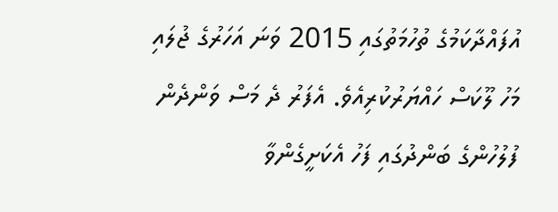އުފައްދާކަމުގެ ތުހުމަތުގައި 2015 ވަނަ އަހަރުގެ ޖުލައި މަހު ލޫކަސް ހައްޔަރުކުރިއެވެ. އެފަރު ދެ މަސް ވަންދެން ފުލުހުންގެ ބަންދުގައި ފަހު އެކަށީގެންވާ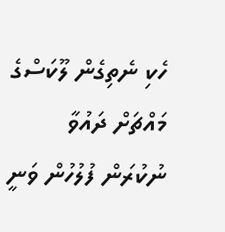ހެކި ނެތިގެން ލޫކަސްގެ މައްޗަށް ދައުވާ ނުކުރަން ފުލުހުން ވަނީ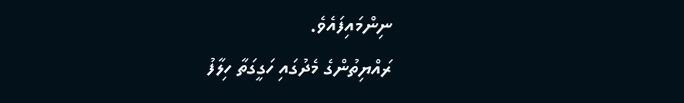ނިންމައިފައެވެ.
ރައްޔިތުންގެ މެދުގައި ހަގީގަތާ ހިލާފު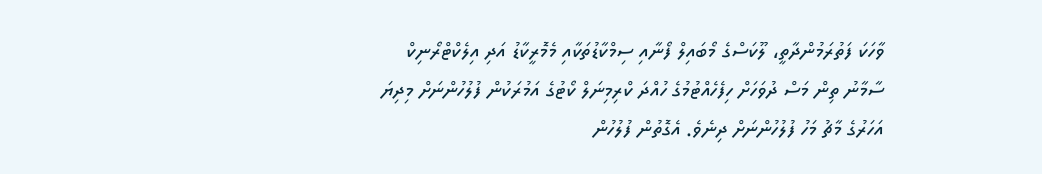ވާހަކަ ފަތުރަމުންދާތީ، ލޫކަސްގެ މޯބައިލް ފޯނާއި ސިމްކާޑުތަކާއި މެމޮރީކާޑު އަދި އިލެކްޓްރޯނިކް ސާމާނު ތިން މަސް ދުވަހަށް ހިފެހެއްޓުމުގެ ހުއްދަ ކްރިމިނަލް ކޯޓުގެ އަމުރަކުން ފުލުހުންނަށް މިދިޔަ އަހަރުގެ މާޗު މަހު ފުލުހުންނަށް ދިނެވެ. އެގޮތުން ފުލުހުން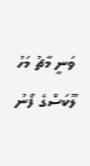ވަނީ މާޗު މަހު ލޫކަސްގެ ފޯނު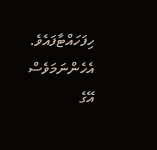ހިފަހައްޓާފައެވެ.
އެހެންނަމަވެސް އޭގެ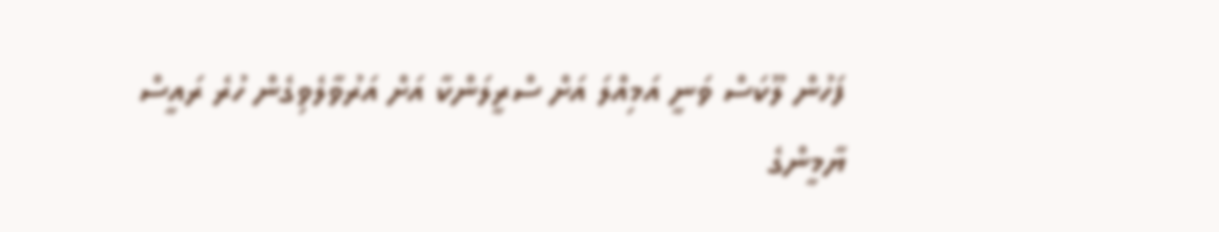ފަހުން ލޫކަސް ވަނީ އަމިއްލަ އަށް ސްރީލަންކާ އަށް އަރުވާލެވިގެން ހުރެ ރައީސް ޔާމީންގެ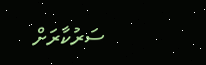ސަރުކާރަށް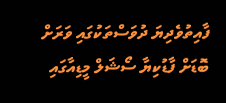ފާއިތުވެދިޔަ ދުވަސްތަކުގައި ވަރަށް ބޮޑަށް ފާޑުކިޔާ ސޯޝަލް މީޑިއާގައި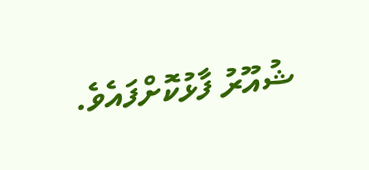ޝުއޫރު ފާޅުކޮށްފައެވެ.